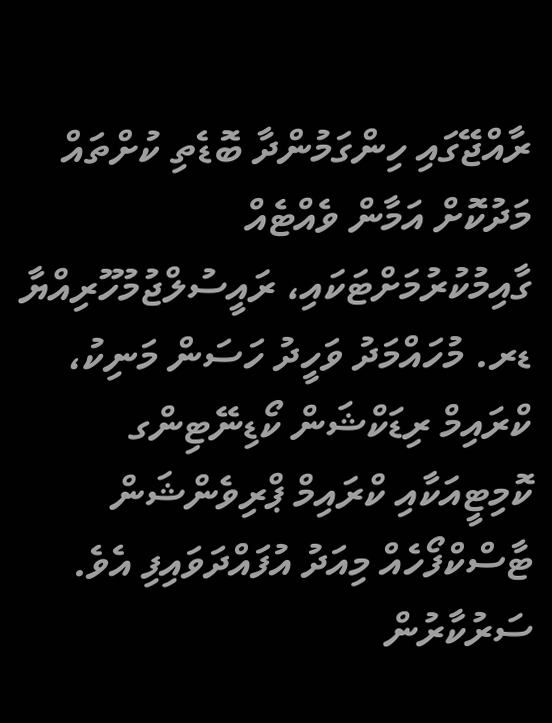ރާއްޖޭގައި ހިންގަމުންދާ ބޮޑެތި ކުށްތައް މަދުކޮށް އަމާން ވެއްޓެއް ގާއިމުކުރުމަށްޓަކައި، ރައީސުލްޖުމުހޫރިއްޔާ ޑރ. މުހައްމަދު ވަހީދު ހަސަން މަނިކު، ކްރައިމް ރިޑަކްޝަން ކޯޑިނޭޓިންގ ކޮމިޓީއަކާއި ކްރައިމް ޕްރިވެންޝަން ޓާސްކްފޯހެއް މިއަދު އުފައްދަވައިފި އެވެ.
ސަރުކާރުން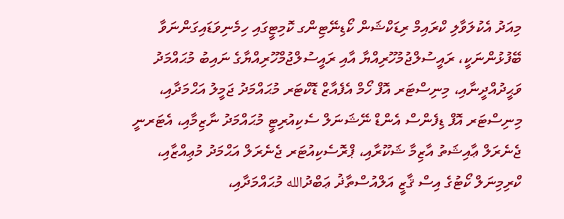މިއަދު އެކުލަވާލި ކްރައިމް ރިޑަކްޝަން ކޯޑިނޭޓިންގ ކޮމިޓީގައި ހިމެނިވަޑައިގަންނަވާ ބޭފުޅުންނަކީ، ރައީސުލްޖުމުހޫރިއްޔާ އާއި ރައީސުލްޖުމްހޫރިއްޔާގެ ނައިބު މުޙައްމަދު ވަޙީދުއްދީނާއި، މިނިސްޓަރ އޮފް ހޯމް އެފެއާޒް ޑޮކްޓަރ މުޙައްމަދު ޖަމީލު އަޙްމަދާއި، މިނިސްޓަރ އޮފް ޑިފެންސް އެންޑް ނޭޝަނަލް ސެކިއުރިޓީ މުޙައްމަދު ނާޒިމާއި، އެޓަރނީ ޖެނެރަލް ޢާއިޝަތު އާޒިމާ ޝަކޫރާއި، ޕްރޮސެކިއުޓަރ ޖެނެރަލް އަޙްމަދު މުޢިއްޒާއި، ކްރިމިނަލް ކޯޓުގެ އިސް ޤާޒީ އަލްއުސްތާޛު ޢަބްދުالله މުޙައްމަދާއި،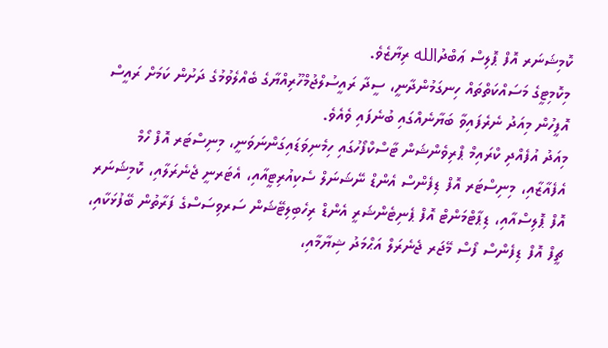ކޮމިޝަނަރ އޮފް ޕޮލިސް ޢަބްދުالله ރިޔާޒެވެ.
މިކޮމިޓީގެ މަސައްކަތްތައް ހިނގަމުންދާނީ، ސީދާ ރައީސުލްޖުމްހޫރިއްޔާގެ ބެއްލެވުމުގެ ދަށުން ކަމަށް ރައީސް އޮފީހުން މިއަދު ނެރެފައިވާ ބަޔާނެއްގައި ބުނެފައި ވެއެވެ.
މިއަދު އުފެއްދި ކްރައިމް ޕްރިވެންޝަން ޓާސްކްފޯހުގައި ހިމެނިވަޑައިގަންނަވަނީ، މިނިސްޓަރ އޮފް ހޯމް އެފެއާޒާއި، މިނިސްޓަރ އޮފް ޑިފެންސް އެންޑް ނޭޝަނަލް ސެކިއުރިޓީއާއި، އެޓަރނީ ޖެނެރަލާއި، ކޮމިޝަނަރ އޮފް ޕޮލިސްއާއި، ޑިޕާޓްމަންޓް އޮފް ޕެނިޓެންޝަރީ އެންޑް ރިހެބިލިޓޭޝަން ސަރވިސަސްގެ ފަރާތުން ބޭފުޅަކާއި، ޗީފް އޮފް ޑިފެންސް ފޯސް މޭޖަރ ޖެނެރަލް އަޙްމަދު ޝިޔާމާއި،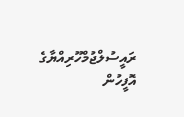ރައީސުލްޖުމްހޫރިއްޔާގެ އޮފީހުން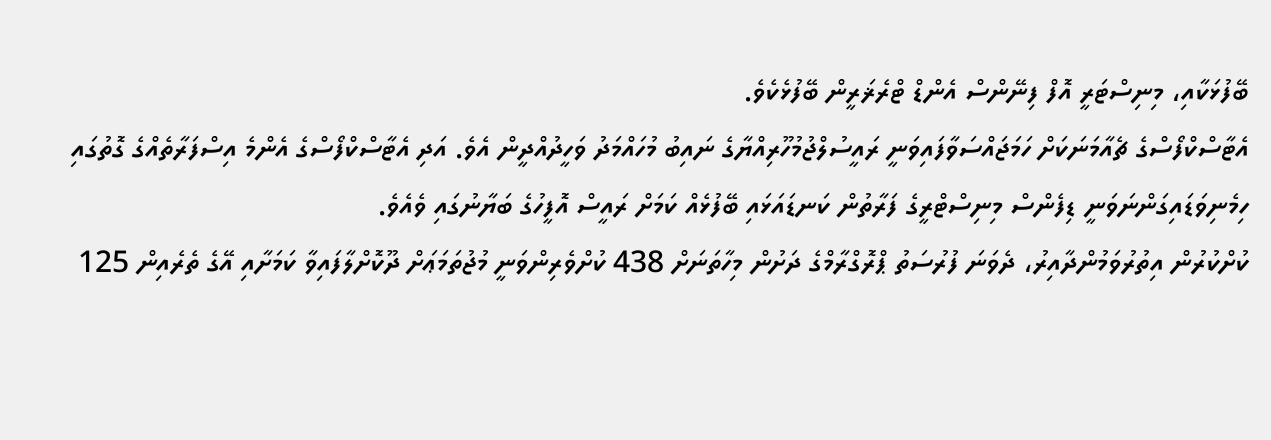ބޭފުޅަކާއި، މިނިސްޓަރީ އޮފް ފިނޭންސް އެންޑް ޓްރެޜަރީން ބޭފުޅެކެވެ.
އެޓާސްކްފޯސްގެ ޗެއާމަނަކަށް ހަމަޖައްސަވާފައިވަނީ ރައީސުލްޖުމުހޫރިއްޔާގެ ނައިބު މުހައްމަދު ވަހީދުއްދީން އެވެ. އަދި އެޓާސްކްފޯސްގެ އެންމެ އިސްފަރާތެއްގެ ގޮތުގައި ހިމެނިވަޑައިގަންނަވަނީ ޑިފެންސް މިނިސްޓްރީގެ ފަރާތުން ކަނޑައަޅައި ބޭފުޅެއް ކަމަށް ރައީސް އޮފީހުގެ ބަޔާނުގައި ވެއެވެ.
ކުށްކުރުން އިތުރުވަމުންދާއިރު، ދެވަނަ ފުރުސަތު ޕްރޮގްރާމްގެ ދަށުން މިހާތަނަށް 438 ކުށްވެރިންވަނީ މުޖުތަމަޢަށް ދޫކޮށްލާފައިވާ ކަމަށާއި އޭގެ ތެރެއިން 125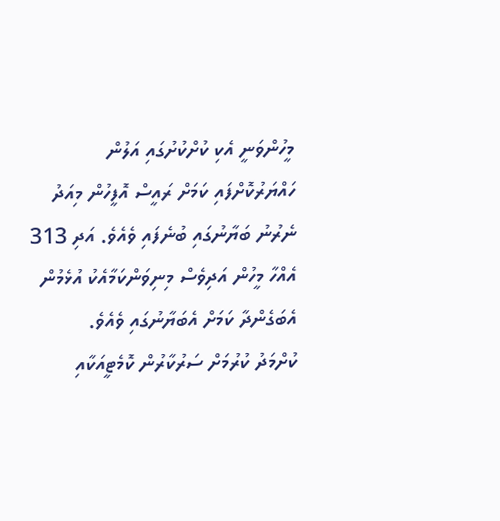މީހުންވަނީ އެކި ކުށްކުށުގައި އަލުން ހައްޔަރުކޮށްފައި ކަމަށް ރައީސް އޮފީހުން މިއަދު ނެރުނު ބަޔާނުގައި ބުނެފައި ވެއެވެ. އަދި 313 އެއްހާ މީހުން އަދިވެސް މިނިވަންކަމާއެކު އުޅެމުން އެބަގެންދާ ކަމަށް އެބަޔާނުގައި ވެއެވެ.
ކުށްމަދު ކުރުމަށް ސަރުކާރުން ކޮމެޓީއަކާއި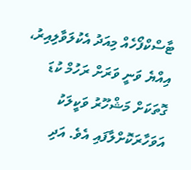ޓާސްކްފޯހެއް މިއަދު އެކުލަވާލިއިރު، އިއްޔެ ވަނީ ވަރަށް ރަހުމް ކުޑަ ގޮތަކަށް މަޝްހޫރު ވަކީލަކު އަވަހާރަކޮށްލާފައި އެވެ. އަދި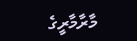މާރާމާރީގެ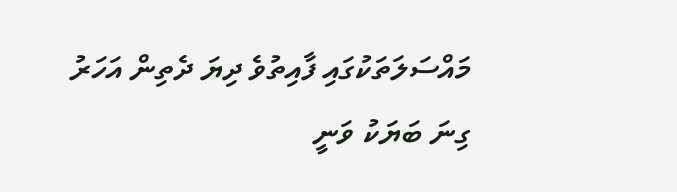މައްސަލަތަކުގައި ފާއިތުވެ ދިޔަ ދެތިން އަހަރު ގިނަ ބަޔަކު ވަނީ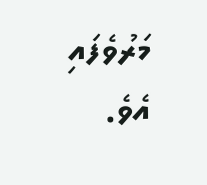މަރުވެފައި އެވެ.